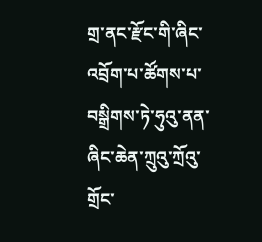གྲ་ནང་རྫོང་གི་ཞིང་འབྲོག་པ་ཚོགས་པ་བསྒྲིགས་ཏེ་ཧུའུ་ནན་ཞིང་ཆེན་ཀྲུའུ་ཀྲོའུ་གྲོང་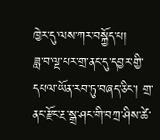ཁྱེར་དུ་ལས་ཀར་བསྐྱོད་པ།
ཟླ་བ་ལྔ་པར་གྲ་ནང་དུ་དབྱར་གྱི་དཔལ་ཡོན་རབ་ཏུ་བཞད་ཅིང་། གྲ་ནང་རྫོང་རྔ་སྒྲ་ཤང་གི་བཀྲ་ཤིས་ཚེ་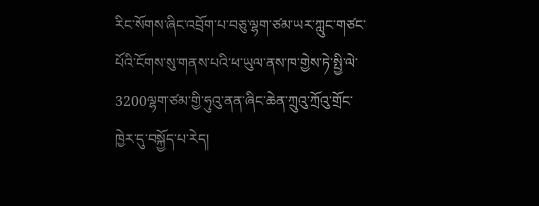རིང་སོགས་ཞིང་འབྲོག་པ་བཅུ་ལྷག་ཙམ་ཡར་ཀླུང་གཙང་པོའི་ངོགས་སུ་གནས་པའི་ཕ་ཡུལ་ནས་ཁ་གྱེས་ཏེ་སྤྱི་ལེ་3200ལྷག་ཙམ་གྱི་ཧུའུ་ནན་ཞིང་ཆེན་ཀྲུའུ་ཀྲོའུ་གྲོང་ཁྱེར་དུ་བསྐྱོད་པ་རེད།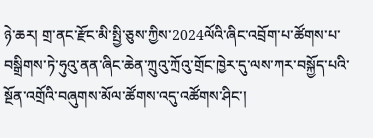ཉེ་ཆར། གྲ་ནང་རྫོང་མི་སྤྱི་ཅུས་ཀྱིས་2024ལོའི་ཞིང་འབྲོག་པ་ཚོགས་པ་བསྒྲིགས་ཏེ་ཧུའུ་ནན་ཞིང་ཆེན་ཀྲུའུ་ཀྲོའུ་གྲོང་ཁྱེར་དུ་ལས་ཀར་བསྐྱོད་པའི་སྔོན་འགྲོའི་བཞུགས་མོལ་ཚོགས་འདུ་འཚོགས་ཤིང་།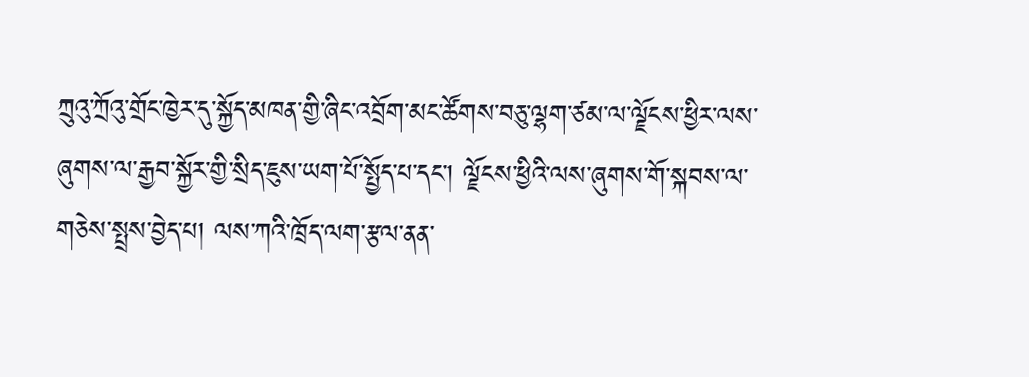ཀྲུའུ་ཀྲོའུ་གྲོང་ཁྱེར་དུ་སྐྱོད་མཁན་གྱི་ཞིང་འབྲོག་མང་ཚོགས་བཅུ་ལྷག་ཙམ་ལ་ལྗོངས་ཕྱིར་ལས་ཞུགས་ལ་རྒྱབ་སྐྱོར་གྱི་སྲིད་ཇུས་ཡག་པོ་སྤྱོད་པ་དང་། ལྗོངས་ཕྱིའི་ལས་ཞུགས་གོ་སྐབས་ལ་གཅེས་སྤྲས་བྱེད་པ། ལས་ཀའི་ཁྲོད་ལག་རྩལ་ནན་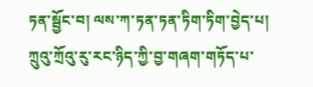ཏན་སྦྱོང་བ། ལས་ཀ་ཏན་ཏན་ཏིག་ཏིག་བྱེད་པ། ཀྲུའུ་ཀྲོའུ་རུ་རང་ཉིད་ཀྱི་བྱ་གཞག་གཏོད་པ་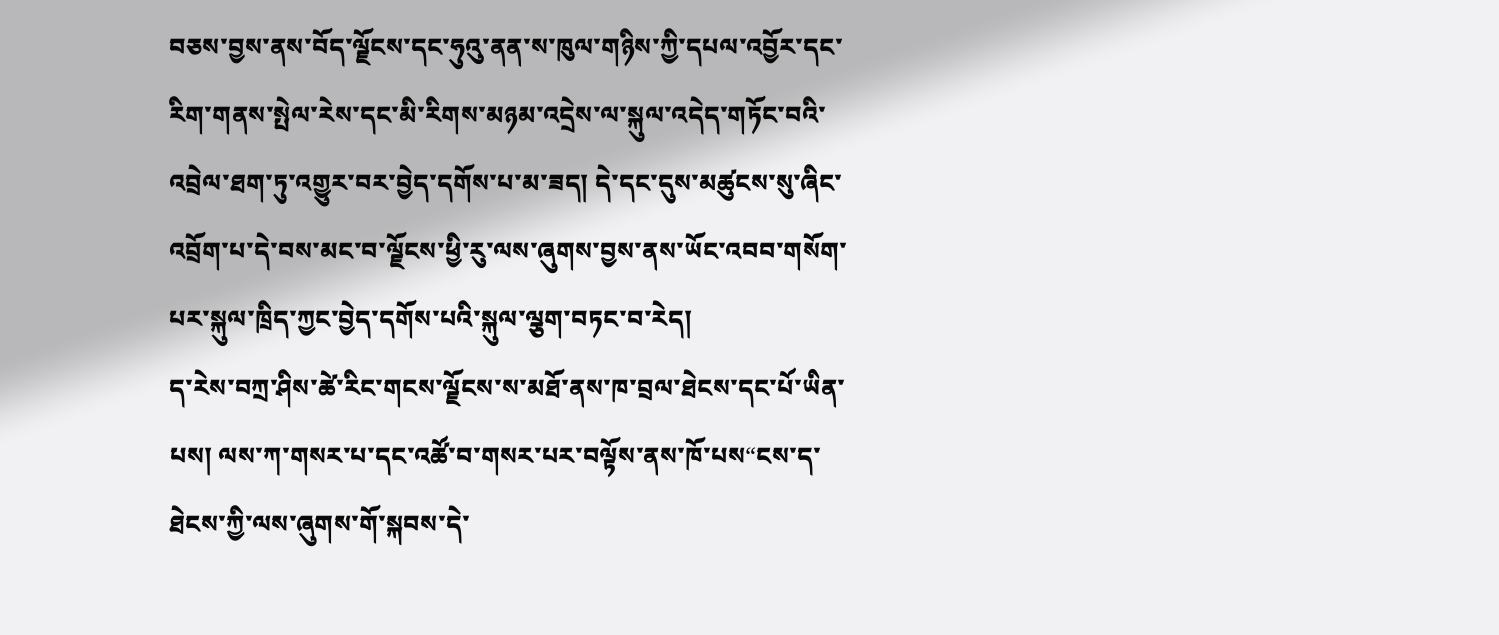བཅས་བྱས་ནས་བོད་ལྗོངས་དང་ཧུའུ་ནན་ས་ཁུལ་གཉིས་ཀྱི་དཔལ་འབྱོར་དང་རིག་གནས་སྤེལ་རེས་དང་མི་རིགས་མཉམ་འདྲེས་ལ་སྐུལ་འདེད་གཏོང་བའི་འབྲེལ་ཐག་ཏུ་འགྱུར་བར་བྱེད་དགོས་པ་མ་ཟད། དེ་དང་དུས་མཚུངས་སུ་ཞིང་འབྲོག་པ་དེ་བས་མང་བ་ལྗོངས་ཕྱི་རུ་ལས་ཞུགས་བྱས་ནས་ཡོང་འབབ་གསོག་པར་སྐུལ་ཁྲིད་ཀྱང་བྱེད་དགོས་པའི་སྐུལ་ལྕག་བཏང་བ་རེད།
ད་རེས་བཀྲ་ཤིས་ཚེ་རིང་གངས་ལྗོངས་ས་མཐོ་ནས་ཁ་བྲལ་ཐེངས་དང་པོ་ཡིན་པས། ལས་ཀ་གསར་པ་དང་འཚོ་བ་གསར་པར་བལྟོས་ནས་ཁོ་པས“ངས་ད་ཐེངས་ཀྱི་ལས་ཞུགས་གོ་སྐབས་དེ་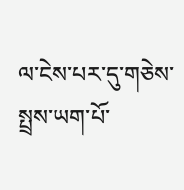ལ་ངེས་པར་དུ་གཅེས་སྤྲས་ཡག་པོ་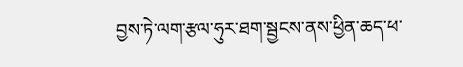བྱས་ཏེ་ལག་རྩལ་ཧུར་ཐག་སྦྱངས་ནས་ཕྱིན་ཆད་ཕ་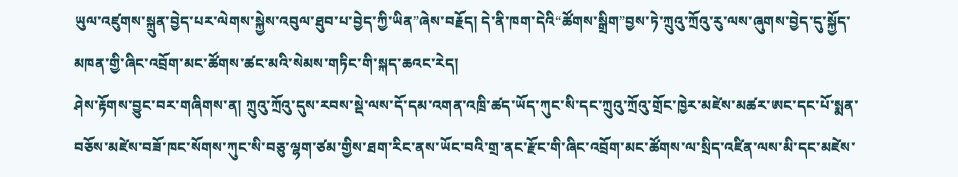ཡུལ་འཛུགས་སྐྲུན་བྱེད་པར་ལེགས་སྐྱེས་འབུལ་ཐུབ་པ་བྱེད་ཀྱི་ཡིན”ཞེས་བརྗོད། དེ་ནི་ཁག་དེའི“ཚོགས་སྒྲིག”བྱས་ཏེ་ཀྲུའུ་ཀྲོའུ་རུ་ལས་ཞུགས་བྱེད་དུ་སྐྱོད་མཁན་གྱི་ཞིང་འབྲོག་མང་ཚོགས་ཚང་མའི་སེམས་གཏིང་གི་སྐད་ཆའང་རེད།
ཤེས་རྟོགས་བྱུང་བར་གཞིགས་ན། ཀྲུའུ་ཀྲོའུ་དུས་རབས་སྡེ་ལས་དོ་དམ་འགན་འཁྲི་ཚད་ཡོད་ཀུང་སི་དང་ཀྲུའུ་ཀྲོའུ་གྲོང་ཁྱེར་མཛེས་མཚར་ཨང་དང་པོ་སྨན་བཅོས་མཛེས་བཟོ་ཁང་སོགས་ཀུང་སི་བཅུ་ལྷག་ཙམ་གྱིས་ཐག་རིང་ནས་ཡོང་བའི་གྲ་ནང་རྫོང་གི་ཞིང་འབྲོག་མང་ཚོགས་ལ་སྲིད་འཛིན་ལས་མི་དང་མཛེས་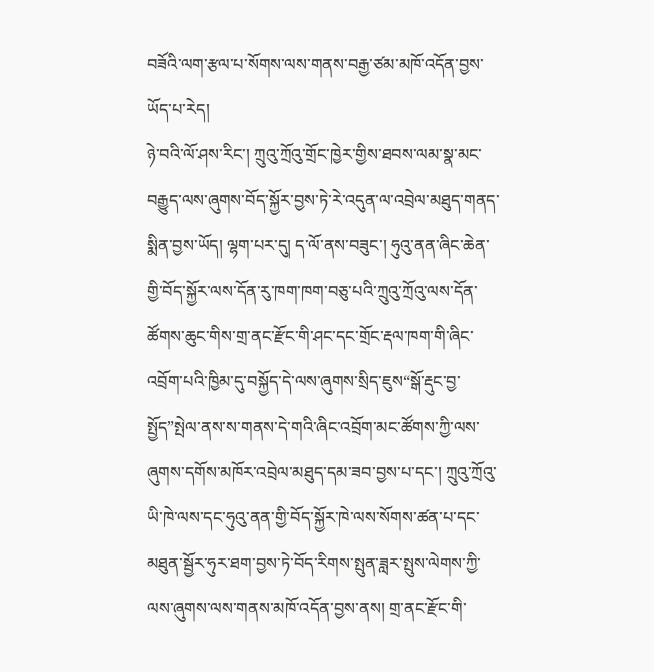བཟོའི་ལག་རྩལ་པ་སོགས་ལས་གནས་བརྒྱ་ཙམ་མཁོ་འདོན་བྱས་ཡོད་པ་རེད།
ཉེ་བའི་ལོ་ཤས་རིང་། ཀྲུའུ་ཀྲོའུ་གྲོང་ཁྱེར་གྱིས་ཐབས་ལམ་སྣ་མང་བརྒྱུད་ལས་ཞུགས་བོད་སྐྱོར་བྱས་ཏེ་རེ་འདུན་ལ་འབྲེལ་མཐུད་གནད་སྨིན་བྱས་ཡོད། ལྷག་པར་དུ། ད་ལོ་ནས་བཟུང་། ཧུའུ་ནན་ཞིང་ཆེན་གྱི་བོད་སྐྱོར་ལས་དོན་རུ་ཁག་ཁག་བཅུ་པའི་ཀྲུའུ་ཀྲོའུ་ལས་དོན་ཚོགས་ཆུང་གིས་གྲ་ནང་རྫོང་གི་ཤང་དང་གྲོང་རྡལ་ཁག་གི་ཞིང་འབྲོག་པའི་ཁྱིམ་དུ་བསྐྱོད་དེ་ལས་ཞུགས་སྲིད་ཇུས“སྒོ་རྡུང་བྱ་སྤྱོད”སྤེལ་ནས་ས་གནས་དེ་གའི་ཞིང་འབྲོག་མང་ཚོགས་ཀྱི་ལས་ཞུགས་དགོས་མཁོར་འབྲེལ་མཐུད་དམ་ཟབ་བྱས་པ་དང་། ཀྲུའུ་ཀྲོའུ་ཡི་ཁེ་ལས་དང་ཧུའུ་ནན་གྱི་བོད་སྐྱོར་ཁེ་ལས་སོགས་ཚན་པ་དང་མཐུན་སྦྱོར་ཧུར་ཐག་བྱས་ཏེ་བོད་རིགས་སྤུན་ཟླར་སྤུས་ལེགས་ཀྱི་ལས་ཞུགས་ལས་གནས་མཁོ་འདོན་བྱས་ནས། གྲ་ནང་རྫོང་གི་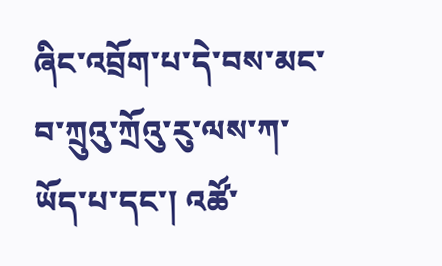ཞིང་འབྲོག་པ་དེ་བས་མང་བ་ཀྲུའུ་ཀྲོའུ་རུ་ལས་ཀ་ཡོད་པ་དང་། འཚོ་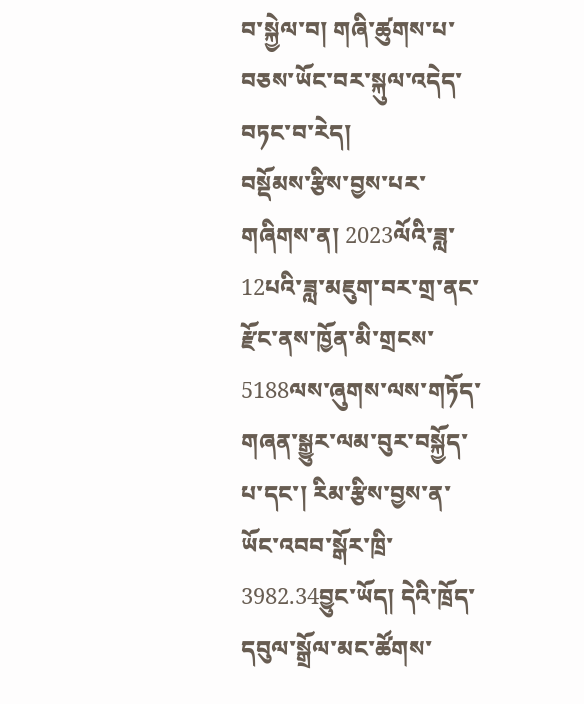བ་སྐྱེལ་བ། གཞི་ཚུགས་པ་བཅས་ཡོང་བར་སྐུལ་འདེད་བཏང་བ་རེད།
བསྡོམས་རྩིས་བྱས་པར་གཞིགས་ན། 2023ལོའི་ཟླ་12པའི་ཟླ་མཇུག་བར་གྲ་ནང་རྫོང་ནས་ཁྱོན་མི་གྲངས་5188ལས་ཞུགས་ལས་གཏོད་གཞན་སྒྱུར་ལམ་བུར་བསྐྱོད་པ་དང་། རིམ་རྩིས་བྱས་ན་ཡོང་འབབ་སྒོར་ཁྲི་3982.34བྱུང་ཡོད། དེའི་ཁྲོད་དབུལ་སྒྲོལ་མང་ཚོགས་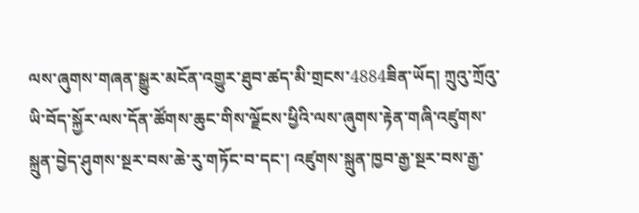ལས་ཞུགས་གཞན་སྒྱུར་མངོན་འགྱུར་ཐུབ་ཚད་མི་གྲངས་4884ཟིན་ཡོད། ཀྲུའུ་ཀྲོའུ་ཡི་བོད་སྐྱོར་ལས་དོན་ཚོགས་ཆུང་གིས་ལྗོངས་ཕྱིའི་ལས་ཞུགས་རྟེན་གཞི་འཛུགས་སྐྲུན་བྱེད་ཤུགས་སྔར་བས་ཆེ་རུ་གཏོང་བ་དང་། འཛུགས་སྐྲུན་ཁྱབ་རྒྱ་སྔར་བས་རྒྱ་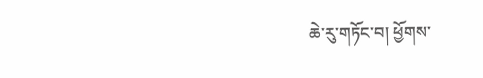ཆེ་རུ་གཏོང་བ། ཕྱོགས་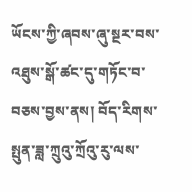ཡོངས་ཀྱི་ཞབས་ཞུ་སྔར་བས་འཐུས་སྒོ་ཚང་དུ་གཏོང་བ་བཅས་བྱས་ནས། བོད་རིགས་སྤུན་ཟླ་ཀྲུའུ་ཀྲོའུ་རུ་ལས་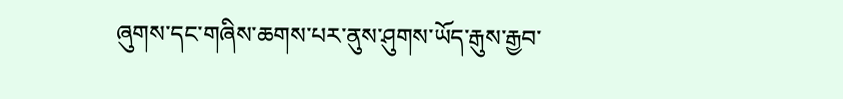ཞུགས་དང་གཞིས་ཆགས་པར་ནུས་ཤུགས་ཡོད་རྒུས་རྒྱབ་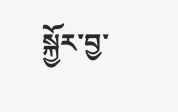སྐྱོར་བྱ་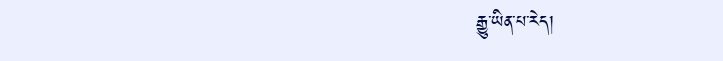རྒྱུ་ཡིན་པ་རེད།